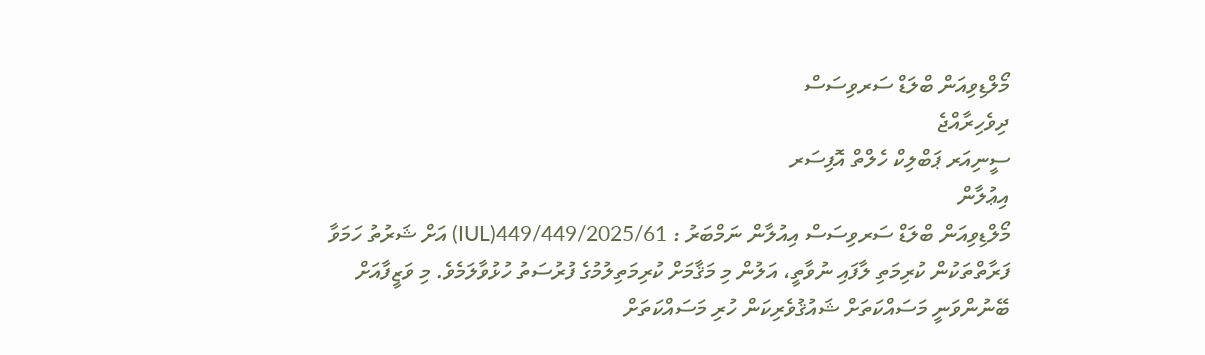މޯލްޑިވިއަން ބްލަޑް ސަރވިސަސް
ދިވެހިރާއްޖެ
ސީނިއަރ ޕަބްލިކް ހެލްތް އޮފިސަރ
އިޢުލާން
މޯލްޑިވިއަން ބްލަޑް ސަރވިސަސް އިއުލާން ނަމްބަރު : 449/449/2025/61(IUL) އަށް ޝަރުތު ހަމަވާ ފަރާތްތަކުން ކުރިމަތި ލާފައި ނުވާތީ، އަލުން މި މަޤާމަށް ކުރިމަތިލުމުގެ ފުރުސަތު ހުޅުވާލަމެވެ. މި ވަޒީފާއަށް ބޭނުންވަނީ މަސައްކަތަށް ޝައުޤުވެރިކަން ހުރި މަސައްކަތަށް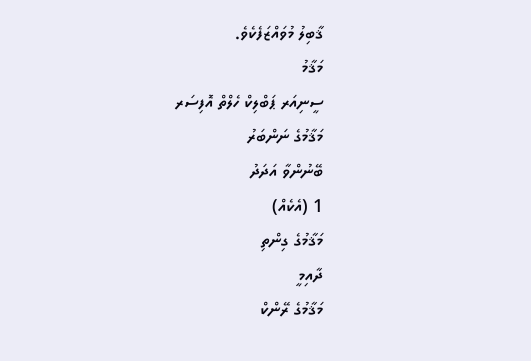ޤާބިލު މުވައްޒަފެކެވެ.
މަޤާމު
ސީނިއަރ ޕަބްލިކް ހެލްތް އޮފިސަރ
މަޤާމުގެ ނަންބަރު
ބޭނުންވާ އަދަދު
1 (އެކެއް)
މަޤާމުގެ ގިންތި
ދާއިމީ
މަޤާމުގެ ރޭންކް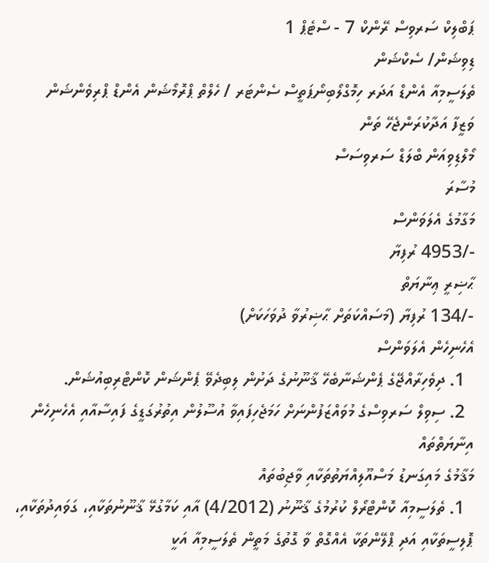ޕަބްލިކް ސަރވިސް ރޭންކް 7 - ސްޓެޕް 1
ޑިވިޝަން/ ސެކްޝަން
ތެލަސީމިއާ އެންޑް އަދަރ ހިމޮގްލޯބިނޯޕަތީސް ސެންޓަރ / ހެލްތް ޕްރޮމޯޝަން އެންޑް ޕްރިވެންޝަން
ވަޒީފާ އަދާކުރަންޖެހޭ ތަން
މޯލްޑިވިއަން ބްލަޑް ސަރވިސަސް
މުސާރަ
މަގާމުގެ އެލަވަންސް
-/4953 ރުފިޔާ
ޙާޟިރީ ޢިނާޔަތް
-/134 ރުފިޔާ (މަސައްކަތަށް ޙާޟިރުވާ ދުވަހަކަށް)
އެހެނިހެން އެލަވަންސް
  1. ދިވެހިރާއްޖޭގެ ޕެންޝަނާބެހޭ ޤާނޫނުގެ ދަށުން ލިބިދެވޭ ޕެންޝަން ކޮންޓްރިބިއުޝަން.
  2. ސިވިލް ސަރވިސްގެ މުވައްޒަފުންނަށް ހަމަޖެހިފައިވާ އުސޫލުން އިތުރުގަޑީގެ ފައިސާއާއި އެހެނިހެން އިނާޔަތްތައް
މަޤާމުގެ މައިގަނޑު މަސްއޫލިއްޔަތުތަކާއި ވާޖިބުތައް
  1. ތެލަސީމިއާ ކޮންޓްރޯލް ކުރުމުގެ ޤާނޫނު (4/2012) އާއި ކަމާގުޅޭ ޤާނޫނުތަކާއި، ގަވައިދުތަކާއި، ޕޮލިސީތަކާއި އަދި ޕްލޭންތަކާ އެއްގޮތް ވާ ގޮތުގެ މަތީން ތެލަސީމިއާ އަކީ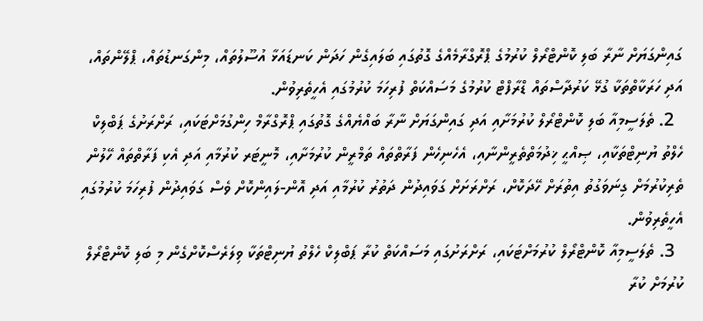ގައިންގަޔަށް ނާރާ ބަލި ކޮންޓްރޯލް ކުރުމުގެ ޕްރޮގްރާމެއްގެ ގޮތުގައި ބަލައިގެން ހަދަން ކަނޑައަޅާ އުސޫލުތައް، މިންގަނޑުތައް، ޕްލޭންތައް، އަދި ހަރަކާތްތަކާ ގުޅޭ ކަރުދާސްތައް ޑްރާފްޓް ކުރުމުގެ މަސައްކަތް ފުރިހަމަ ކުރުމުގައި އެހީތެރިވުން.
  2. ތެލަސީމިއާ ބަލި ކޮންޓްރޯލް ކުރުމަށާއި އަދި ގައިންގަޔަށް ނާރާ ބައްޔެއްގެ ގޮތުގައި ޕްރޮގްރާމް ހިންގުމަށްޓަކައި، ރަށްރަށުގެ ޕަބްލިކް ހެލްތު ޔުނިޓްތަކާއި، ޞިއްޙީ ޚިދުމަތްތެރީންނާއި، އެހެނިހެން ފަރާތްތައް ތަމްރީން ކުރުމަށާއި، މޮނީޓަރ ކުރުމާއި އަދި އެކި ފަރާތްތައް ހޭލުން ތެރިކުރުމަށް ގިނަވަގުތު އިތުރަށް ހޭދަކޮށް، ރަށްރަށަށް ގަވައިދުން ދަތުރު ކުރުމާއި އަދި އޮން-ލައިންކޮށް ވެސް ގަވައިދުން ފުރިހަމަ ކުރުމުގައި އެހީތެރިވުން.
  3. ތެލަސީމިއާ ކޮންޓްރޯލް ކުރުމަށްޓަކައި، ރަށްރަށުގައި މަސައްކަތް ކުރާ ޕަބްލިކް ހެލްތު ޔުނިޓްތަކާ ވިލަރެސްކޮށްގެން މި ބަލި ކޮންޓްރޯލް ކުރުމަށް ކުރާ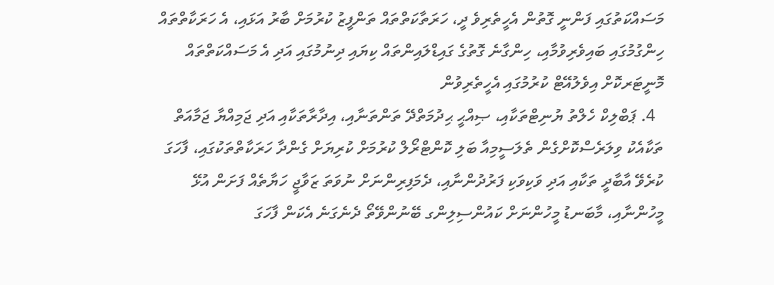މަސައްކަތުގައި ފަންނީ ގޮތުން އެހީތެރިވެ ދީ، ހަރަތާކަތްތައް ތަންފީޒު ކުރުމަށް ބާރު އަޅައި، އެ ހަރަކާތްތައް ހިންގުމުގައި ބައިވެރިވުމާއި، ހިންގާނެ ގޮތުގެ ގައިޑްލައިންތައް ކިޔައި ދިނުމުގައި އަދި އެ މަސައްކަތްތައް މޮނީޓަރކޮށް އިވެލުއޭޓް ކުރުމުގައި އެހީތެރިވުން
  4. ޕަބްލިކް ހެލްތު ޔުނިޓްތަކާއި، ޞިއްޙީ ޙިދުމަތްދޭ ތަންތަނާއި، އިދާރާތަކާއި އަދި ޖަމިއްޔާ ޖަމާއަތް ތަކާއެކު ވިލަރެސްކޮށްގެން ތެލަސީމިއާ ބަލި ކޮންޓްރޯލް ކުރުމަށް ކުރިޔަށް ގެންދާ ހަރަކާތްތަކުގައި، ފާހަގަ ކުރެވޭ އާބާދީ ތަކާއި އަދި ވަކިވަކި ފަރުދުންނާއި، ދެމަފިރިންނަށް ނުވަތަ ޒަވާޖީ ހަޔާތެއް ފަށަން އުޅޭ މީހުންނާއި، މާބަނޑު މީހުންނަށް ކައުންސިލިންގ ބޭނުންވޭތޯ ދެނެގަނެ އެކަން ފާހަގަ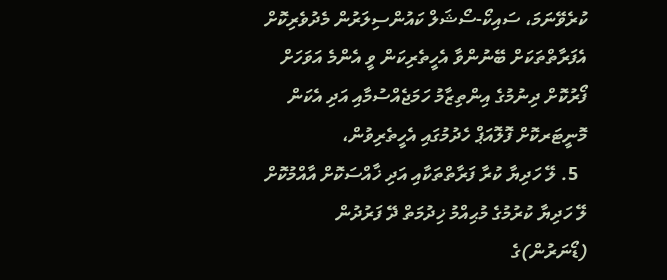ކުރެވޭނަމަ، ސައިކޯ-ސޯޝަލް ކައުންސިލަރުން މެދުވެރިކޮށް އެފަރާތްތަކަށް ބޭނުންވާ އެހީތެރިކަން ވީ އެންމެ އަވަހަށް ފޯރުކޮށް ދިނުމުގެ އިންތިޒާމު ހަމަޖެއްސުމާއި އަދި އެކަން މޮނީޓަރކޮށް ފޮލޮއަޕް ހެދުމުގައި އެހީތެރިވުން،
  5. ލޭ ހަދިޔާ ކުރާ ފަރާތްތަކާއި އަދި ޚާއްސަކޮށް އާއްމުކޮށް ލޭ ހަދިޔާ ކުރުމުގެ މުޙިއްމު ޚިދުމަތް ދޭ ފަރުދުން (ޑޯނަރުން)ގެ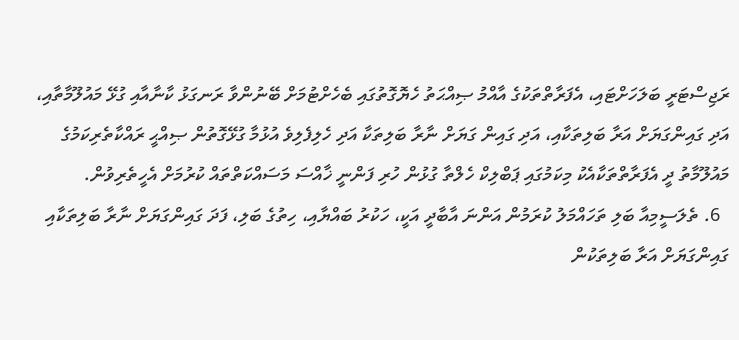ރަޖިސްޓަރީ ބަލަހަށްޓައި، އެފަރާތްތަކުގެ އާއްމު ޞިއްޙަތު ހެޔޮގޮތުގައި ބެހެށްޓުމަށް ބޭނުންވާ ރަނގަޅު ކާނާއާއި ގުޅޭ މައުލޫމާތާއި، އަދި ގައިންގަޔަށް އަރާ ބަލިތަކާއި، އަދި ގައިން ގަޔަށް ނާރާ ބަލިތަކާ އަދި ހެލިފެލިވެ އުޅުމާ ގުޅޭގޮތުން ޞިއްޙީ ރައްކާތެރިކަމުގެ މައުލޫމާތު ދީ އެފަރާތްތަކާއެކު މިކަމުގައި ޕަބްލިކް ހެލްތާ ގުޅުން ހުރި ފަންނީ ޚާއްސަ މަސައްކަތްތައް ކުރުމަށް އެހީތެރިވުން.
  6. ތެލަސީމިއާ ބަލި ތަހައްމަލު ކުރަމުން އަންނަ އާބާދީ އަކީ، ހަކުރު ބައްޔާއި، ހިތުގެ ބަލި، ފަދަ ގައިންގަޔަށް ނާރާ ބަލިތަކާއި ގައިންގަޔަށް އަރާ ބަލިތަކުން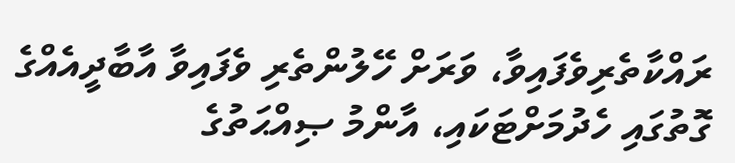ރައްކާތެރިވެފައިވާ، ވަރަށް ހޭލުންތެރި ވެފައިވާ އާބާދީއެއްގެ ގޮތުގައި ހެދުމަށްޓަކައި، އާންމު ޞިއްޙަތުގެ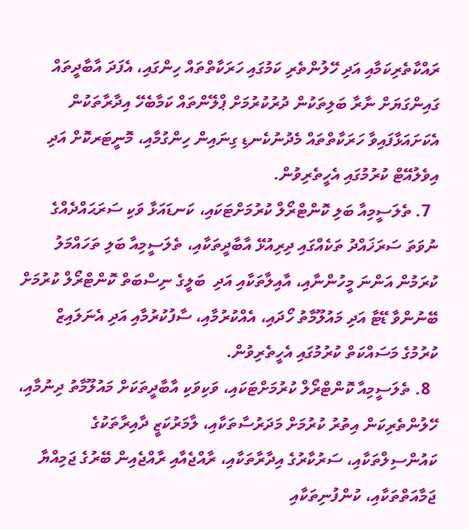ރައްކާތެރިކަމާއި އަދި ހޭލުންތެރި ކަމުގައި ހަރަކާތްތައް ހިންގައި، އެފަދަ އާބާދީތައް ގައިންގަޔަށް ނާރާ ބަލިތަކުން ދުރުކުރުމަށް ޕްލޭންތައް ކަމާބެހޭ އިދާރާތަކުން އެކަށައަޅާފައިވާ ހަރަކާތްތައް މެދުނުކެނޑި ގިނައިން ހިންގުމާއި، މޮނީޓަރކޮށް އަދި އިވެލުއޭޓް ކުރުމުގައި އެހީތެރިވުން.
  7. ތެލަސީމިއާ ބަލި ކޮންޓްރޯލް ކުރުމަށްޓަކައި، ކަނޑައަޅާ ވަކި ސަރަޙައްދެއްގެ ނުވަތަ ސަރަޚައްދު ތަކެއްގައި ދިރިއުޅޭ އާބާދީތަކާއި، ތެލަސީމިއާ ބަލި ތަހައްމަލު ކުރަމުން އަންނަ މީހުންނާއި، އާއިލާތަކާއި އަދި  ބަލީގެ ނިސްބަތް ކޮންޓްރޯލް ކުރުމަށް ބޭނުންވާ ޑޭޓާ އަދި މައުލޫމާތު ހޯދައި، އެއްކުރުމާއި، ސާފުކުރުމާއި އަދި އެނަލައިޒް ކުރުމުގެ މަސައްކަތް ކުރުމުގައި އެހީތެރިވުން.
  8. ތެލަސީމިއާ ކޮންޓްރޯލް ކުރުމަށްޓަކައި، ވަކިވަކި އާބާދީތަކަށް މައުލޫމާތު ދިނުމާއި، ހޭލުންތެރިކަން އިތުރު ކުރުމަށް މަދަރުސާތަކާއި، ލާމަރުކަޒީ ދާއިރާތަކުގެ ކައުންސިލްތަކާއި، ސަރުކާރުގެ އިދާރާތަކާއި، ރާއްޖެއާއި ރާއްޖެއިން ބޭރުގެ ޖަމިއްޔާ ޖަމާއަތްތަކާއި، ކުންފުނިތަކާއި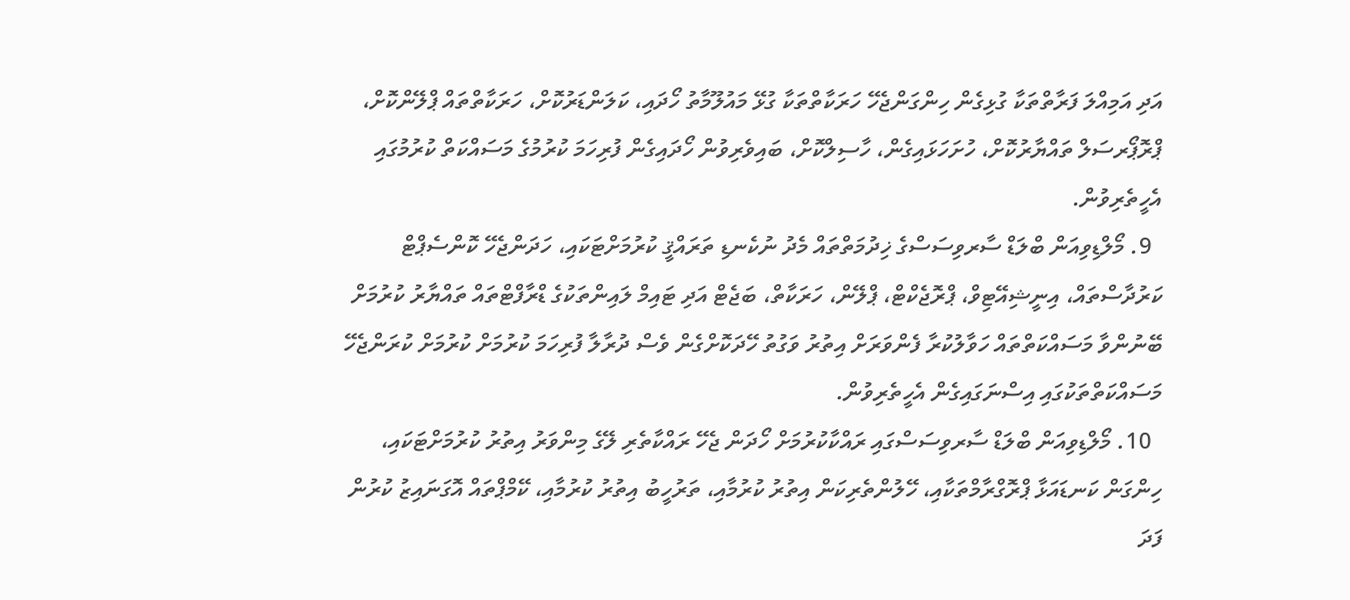އަދި އަމިއްލަ ފަރާތްތަކާ ގުޅިގެން ހިންގަންޖެހޭ ހަރަކާތްތަކާ ގުޅޭ މައުލޫމާތު ހޯދައި، ކަލަންޑަރުކޮށް، ހަރަކާތްތައް ޕްލޭންކޮށް، ޕްރޮޕޯރސަލް ތައްޔާރުކޮށް، ހުށަހަޅައިގެން، ހާސިލްކޮށް، ބައިވެރިވުން ހޯދައިގެން ފުރިހަމަ ކުރުމުގެ މަސައްކަތް ކުރުމުގައި އެހީތެރިވުން.
  9. މޯލްޑިވިއަން ބްލަޑް ސާރވިސަސްގެ ޚިދުމަތްތައް މެދު ނުކެނޑި ތަރައްޤީ ކުރުމަށްޓަކައި، ހަދަންޖެހޭ ކޮންސެޕްޓް ކަރުދާސްތައް، އިނީޝިއޭޓިވް، ޕްރޮޖެކްޓް، ޕްލޭން، ހަރަކާތް، ބަޖެޓް އަދި ޓައިމް ލައިންތަކުގެ ޑްރާފްޓްތައް ތައްޔާރު ކުރުމަށް ބޭނުންވާ މަސައްކަތްތައް ހަވާލުކުރާ ފެންވަރަށް އިތުރު ވަގުތު ހޭދަކޮށްގެން ވެސް ދުރާލާ ފުރިހަމަ ކުރުމަށް ކުރުމަށް ކުރަންޖެހޭ މަސައްކަތްތަކުގައި އިސްނަގައިގެން އެހީތެރިވުން.
  10. މޯލްޑިވިއަން ބްލަޑް ސާރވިސަސްގައި ރައްކާކުރުމަށް ހޯދަން ޖެހޭ ރައްކާތެރި ލޭގެ މިންވަރު އިތުރު ކުރުމަށްޓަކައި، ހިންގަން ކަނޑައަޅާ ޕްރޮގްރާމްތަކާއި، ހޭލުންތެރިކަން އިތުރު ކުރުމާއި، ތަރުހީބު އިތުރު ކުރުމާއި، ކޭމްޕްތައް އޮގަނައިޒު ކުރުން ފަދަ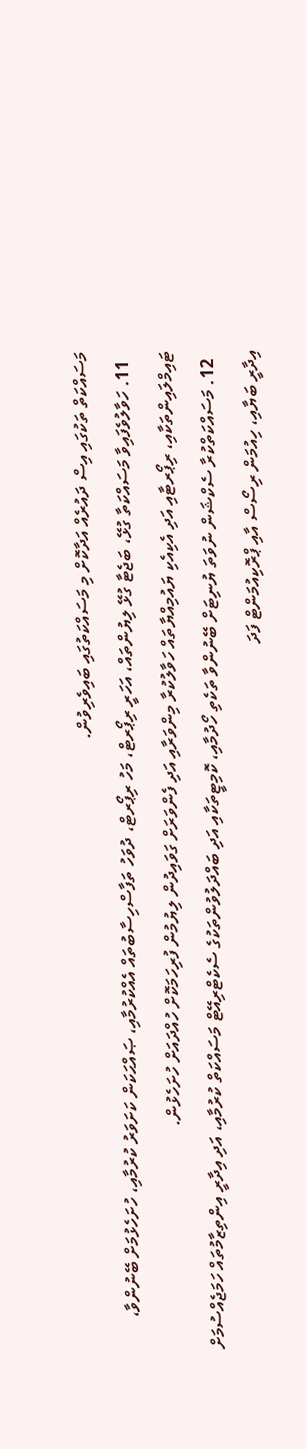މަސައްކަތް ތަކުގައި އިސް ދައުރެއް އަދާކޮށް މި މަސައްކަތުގައި ބައިވެރިވުން.
  11. ހަވާލުވެފައިވާ މަސައްކަތާ ގުޅޭ، ބަޖެޓާ ގުޅޭ ލިޔުންތައް، އަހަރީ ރިޕޯރޓް، މަހު ރިޕޯރޓް، ދުވަހު ތަފާސްހިސާބުތައް އެއްކުރުމާއި، ޞައްޙަކަން ކަށަވަރު ކުރުމާއި، ހުށަހެޅުމަށް ބޭނުންވާ، ޓައިމްލައިންތަކާއި، ރިޕޯރޓާއި އަދި އެކިއެކި ޔައުމިއްޔާތައް ހަވާލުކުރާ މިންވަރާއި އަދި ފެންވަރަށް ގަވައިދުން ލިޔުމުން ފުރިހަމަކޮށް ހުއްދައަށް ހުށަހެޅުން.
  12. މަސައްކަތްކުރާ ސެކްޝަން ނުވަތަ ޔުނިޓަށް ބޭނުންވާ ތަކެތި ހޯދުމާއި، ކޮމިޓީތަކާއި އަދި ބައްދަލުވުންތަކުގެ ސެކެޓްރިއޭޓް މަސައްކަތް ކުރުމާއި، އަދި އިދާރީ އިންތިޒާމުތައް ހަމަޖެއްސުމަށް އިދާރީ ބަޔާއި، ހިއުމަން ރިސޯސް އާއި ޕްރޮކިއުމަންޓް ފަދަ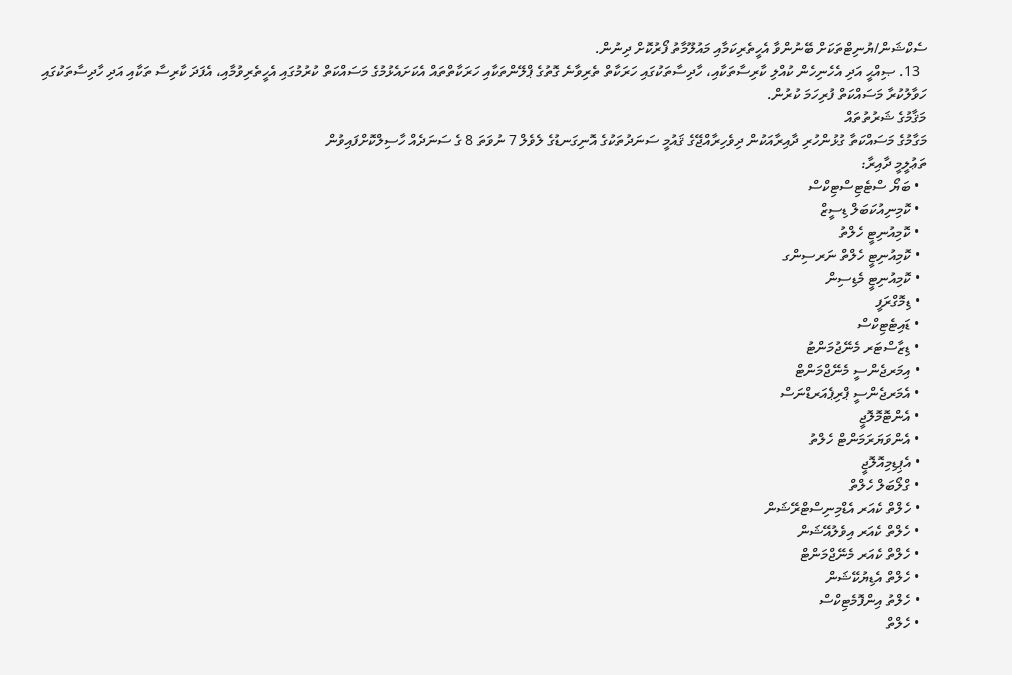ސެކްޝަން/ޔުނިޓްތަކަށް ބޭނުންވާ އެހީތެރިކަމާއި މައުލޫމާތު ފޯރުކޮށް ދިނުން.
  13. ޞިއްޙީ އަދި އެހެނިހެން ކުއްލި ކާރިސާތަކާއި، ހާދިސާތަކުގައި ހަރަކާތް ތެރިވާނެ ގޮތުގެ ޕްލޭންތަކާއި ހަރަކާތްތައް އެކަށައެޅުމުގެ މަސައްކަތް ކުރުމުގައި އެހީތެރިވުމާއި، އެފަދަ ކާރިސާ ތަކާއި އަދި ހާދިސާތަކުގައި ހަވާލުކުރާ މަސައްކަތް ފުރިހަމަ ކުރުން.
މަޤާމުގެ ޝަރުތުތައް
މަގާމުގެ މަސައްކަތާ ގުޅުންހުރި ދާއިރާއަކުން ދިވެހިރާއްޖޭގެ ޤައުމީ ސަނަދުތަކުގެ އޮނިގަނޑުގެ ލެވެލް 7 ނުވަތަ 8 ގެ ސަނަދެއް ހާސިލްކޮށްފައިވުން
ތަޢުލީމީ ދާއިރާ:
  • ބަޔޯ ސްޓެޓިސްޓިކްސް
  • ކޮމިނިއުކަބަލް ޑިސީޒް
  • ކޮމިއުނިޓީ ހެލްތު
  • ކޮމިއުނިޓީ ހެލްތް ނަރސިންގ
  • ކޮމިއުނިޓީ މެޑިސިން
  • ޑިމޮގްރަފީ
  • ޑައިޓެޓިކްސް
  • ޑިޒާސްޓަރ މެނޭޖުމަންޓު
  • އިމަރޖެންސީ މެނޭޖްމަންޓް
  • އެމަރޖެންސީ ޕްރިޕެއަރޑްނަސް
  • އެންޓޮމޮލޮޖީ
  • އެންވަޔަރަމަންޓް ހެލްތު
  • އެޕިޑިމިއޮލޮޖީ
  • ގްލޯބަލް ހެލްތް
  • ހެލްތް ކެއަރ އެޑްމިނިސްޓްރޭޝަން
  • ހެލްތް ކެއަރ އިވެލުއޭޝަން
  • ހެލްތް ކެއަރ މެނޭޖްމަންޓް
  • ހެލްތް އެޑިޔުކޭޝަން
  • ހެލްތު އިންފޮމެޓިކްސް
  • ހެލްތް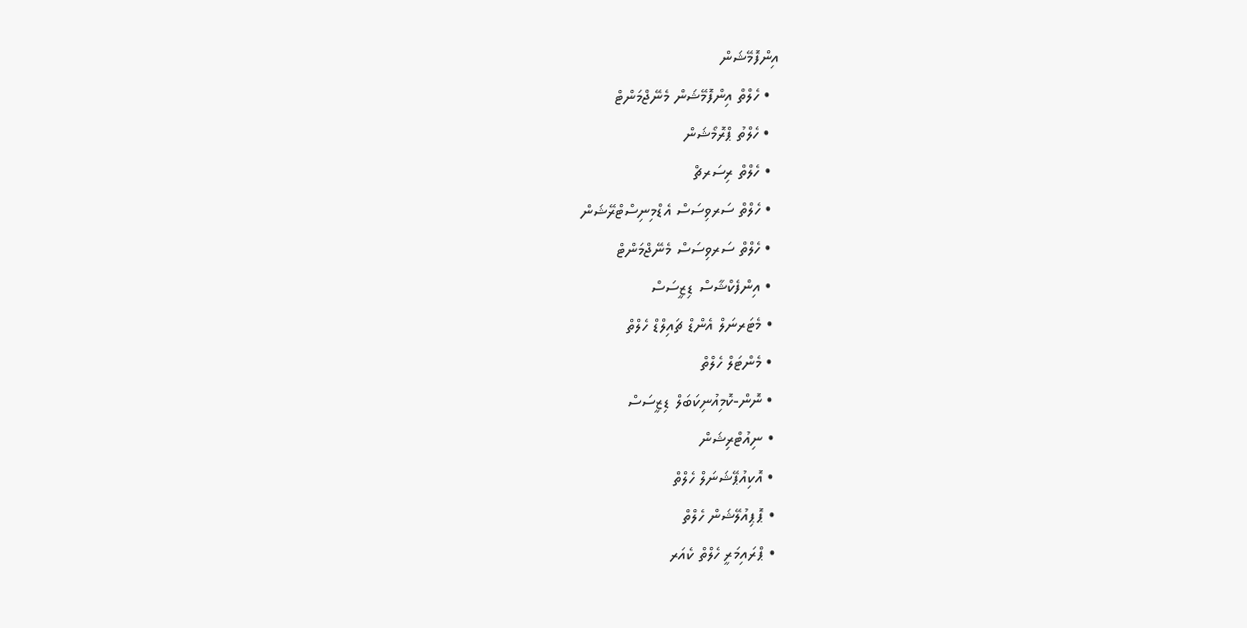އިންފޮމޭޝަން
  • ހެލްތް އިންފޮމޭޝަން މެނޭޖްމަންޓް
  • ހެލްތު ޕްރޮމޯޝަން
  • ހެލްތް ރިސަރޗް
  • ހެލްތް ސަރވިސަސް އެޑްމިނިސްޓްރޭޝަން
  • ހެލްތް ސަރވިސަސް މެނޭޖްމަންޓް
  • އިންފެކްޝާސް ޑިޒީސަސް
  • މެޓަރނަލް އެންޑް ޗައިލްޑް ހެލްތް
  • މެންޓަލް ހެލްތް
  • ނޮން-ކޮމިއުނިކަބަލް ޑިޒީސަސް
  • ނިއުޓްރިޝަން
  • އޮކިއުޕޭޝަނަލް ހެލްތް
  • ޕޮޕިއުލޭޝަން ހެލްތް
  • ޕްރައިމަރީ ހެލްތް ކެއަރ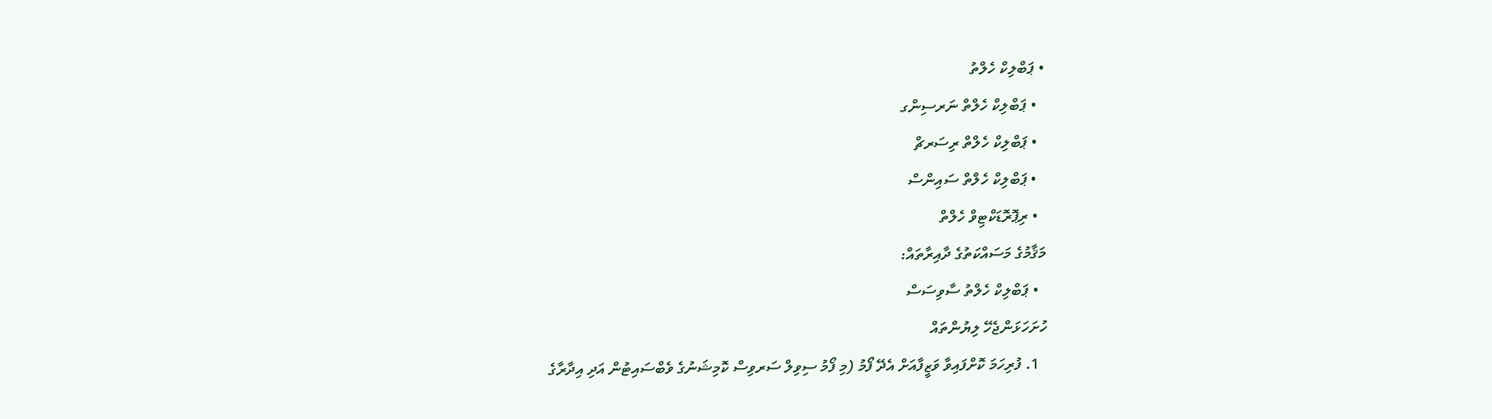• ޕަބްލިކް ހެލްތު
  • ޕަބްލިކް ހެލްތް ނަރސިންގ
  • ޕަބްލިކް ހެލްތް ރިސަރޗް
  • ޕަބްލިކް ހެލްތް ސައިންސް
  • ރިޕޮރޮޑަކްޓިވް ހެލްތް
މަޤާމުގެ މަސައްކަތުގެ ދާއިރާތައް:
  • ޕަބްލިކް ހެލްތު ސާވިސަސް
ހުށަހަޅަންޖެހޭ ލިޔުންތައް
  1. ފުރިހަމަ ކޮށްފައިވާ ވަޒީފާއަށް އެދޭ ފޯމު (މި ފޯމު ސިވިލް ސަރވިސް ކޮމިޝަނުގެ ވެބްސައިޓުން އަދި އިދާރާގެ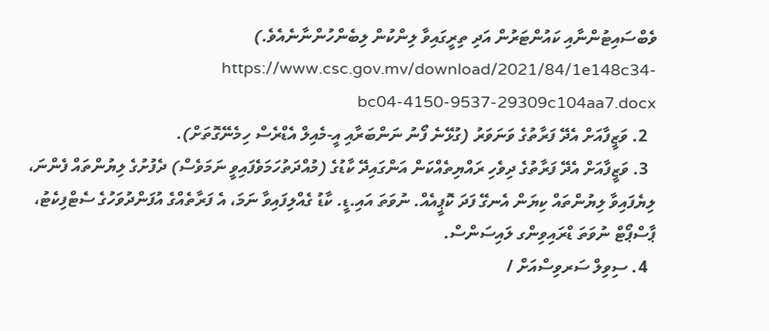ވެބްސައިޓުންނާއި ކައުންޓަރުން އަދި ތިރީގައިވާ ލިންކުން ލިބެންހުންނާނެއެވެ.)  https://www.csc.gov.mv/download/2021/84/1e148c34-bc04-4150-9537-29309c104aa7.docx
  2. ވަޒީފާއަށް އެދޭ ފަރާތުގެ ވަނަވަރު (ގުޅޭނެ ފޯނު ނަންބަރާއި އީ-މެއިލް އެޑްރެސް ހިމެނޭގޮތަށް).
  3. ވަޒީފާއަށް އެދޭ ފަރާތުގެ ދިވެހި ރައްޔިތެއްކަން އަންގައިދޭ ކާޑުގެ (މުއްދަތުހަމަވެފައިވީ ނަމަވެސް) ދެފުށުގެ ލިޔުންތައް ފެންނަ، ލިޔެފައިވާ ލިޔުންތައް ކިޔަން އެނގޭ ފަދަ ކޮޕީއެއް. ނުވަތަ އައި.ޑީ. ކާޑު ގެއްލިފައިވާ ނަމަ، އެ ފަރާތެއްގެ އުފަންދުވަހުގެ ސެޓްފިކެޓު، ޕާސްޕޯޓް ނުވަތަ ޑްރައިވިންގ ލައިސަންސް.
  4. ސިވިލް ސަރވިސްއަށް /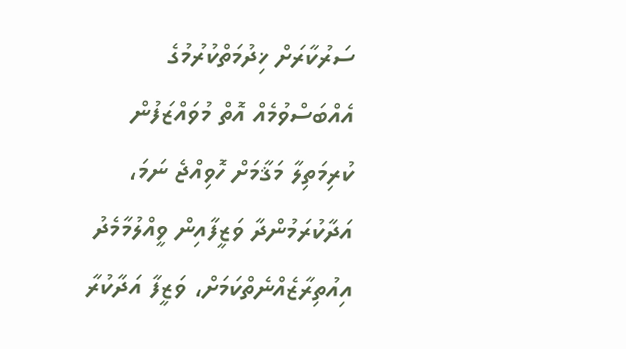ސަރުކާރަށް ޚިދުމަތްކުރުމުގެ އެއްބަސްވުމެއް އޮތް މުވައްޒަފުން ކުރިމަތިލާ މަޤާމަށް ހޮވިއްޖެ ނަމަ، އަދާކުރަމުންދާ ވަޒީފާއިން ވީއްލުމާމެދު އިއުތިރާޒެއްނެތްކަމަށް، ވަޒީފާ އަދާކުރާ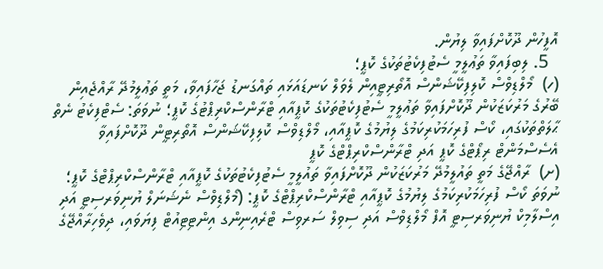އޮފީހުން ދޫކޮށްފައިވާ ލިޔުން.
  5. ލިބިފައިވާ ތަޢުލީމީ ސެޓުފިކެޓުތަކުގެ ކޮޕީ؛
(ހ)  މޯލްޑިވްސް ކޮލިފިކޭޝަންސް އޮތޯރިޓީއިން ލެވަލް ކަނޑައަޅައި ތައްގަނޑު ޖަހާފައިވާ، މަތީ ތަޢުލީމުދޭ ރާއްޖެއިން ބޭރުގެ މަރުކަޒަކުން ދޫކޮށްފައިވާ ތަޢުލީމީ ސެޓުފިކެޓުތަކުގެ ކޮޕީއާއި ޓްރާންސްކްރިޕްޓުގެ ކޮޕީ؛ ނުވަތަ: ސެޓްފިކެޓު ނެތް ޙާލަތްތަކުގައި، ކޯސް ފުރިހަމަކުރިކަމުގެ ލިޔުމުގެ ކޮޕީއާއި، މޯލްޑިވްސް ކޮލިފިކޭޝަންސް އޮތޯރިޓީން ދޫކޮށްފައިވާ އެސެސްމަންޓް ރިޕޯޓްގެ ކޮޕީ އަދި ޓްރާންސްކްރިޕްޓްގެ ކޮޕީ
(ށ)  ރާއްޖޭގެ މަތީ ތައުލީމުދޭ މަރުކަޒަކުން ދޫކޮށްފައިވާ ތައުލީމީ ސެޓުފިކެޓުތަކުގެ ކޮޕީއާއި ޓްރާންސްކްރިޕްޓްގެ ކޮޕީ؛ ނުވަތަ ކޯސް ފުރިހަމަކުރިކަމުގެ ލިޔުމުގެ ކޮޕީއާއި ޓްރާންސްކްރިޕްޓްގެ ކޮޕީ: (މޯލްޑިވްސް ނެޝަނަލް ޔުނިވަރސިޓީ އަދި އިސްލާމިކް ޔުނިވަރސިޓީ އޮފް މޯލްޑިވްސް އަދި ސިވިލް ސަރވިސް ޓްރެއިނިންގ އިންޓިޓިއުޓް ފިޔަވައި، ދިވެހިރާއްޖޭގެ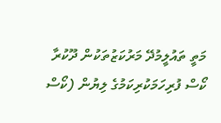މަތީ ތައުލީމުދޭ މަރުކަޒުތަކުން ދޫކުރާ ކޯސް ފުރިހަމަކުރިކަމުގެ ލިޔުން (ކޯސް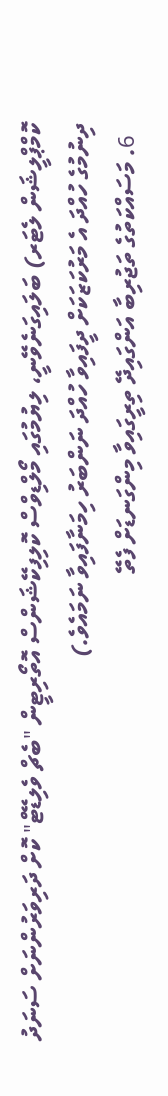ކޮމްޕްލީޝަން ލެޓަރ) ބަލައިގަނެވޭނީ، ލިޔުމުގައި މޯލްޑިވްސް ކޮލިފިކޭޝަންސް އޮތޯރިޓީން "ބެޗް ވެލިޑޭޓް" ކޮށް ދަރިވަރުންނަށް ސަނަދު ދިނުމުގެ ހުއްދަ އެ މަރުކަޒަކަށް ދީފައިވާ ހުއްދަ ނަންބަރު ހިމަނާފައިވާ ނަމައެވެ.)
  6. މަސައްކަތުގެ ތަޖުރިބާ އަންގައިދޭ ތިރީގައިވާ މިންގަނޑަށް ފެތޭ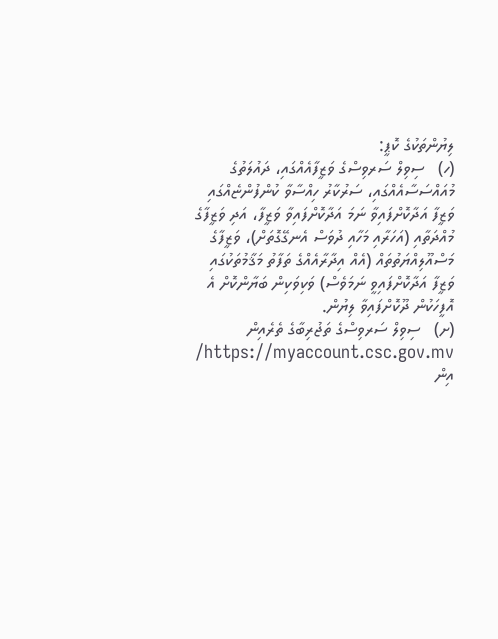ލިޔުންތަކުގެ ކޮޕީ:
(ހ)   ސިވިލް ސަރވިސްގެ ވަޒީފާއެއްގައި، ދައުލަތުގެ މުއައްސަސާއެއްގައި، ސަރުކާރު ހިއްސާވާ ކުންފުންޏެއްގައި ވަޒީފާ އަދާކޮށްފައިވާ ނަމަ އަދާކޮށްފައިވާ ވަޒީފާ، އަދި ވަޒީފާގެ މުއްދަތާއި (އަހަރާއި މަހާއި ދުވަސް އެނގޭގޮތަށް)، ވަޒީފާގެ މަސްއޫލިއްޔަތުތައް (އެއް އިދާރާއެއްގެ ތަފާތު މަޤާމުތަކުގައި ވަޒީފާ އަދާކޮށްފައިވީ ނަމަވެސް) ވަކިވަކިން ބަޔާންކޮށް އެ އޮފީހަކުން ދޫކޮށްފައިވާ ލިޔުން.
(ށ)   ސިވިލް ސަރވިސްގެ ތަޖުރިބާގެ ތެރެއިން https://myaccount.csc.gov.mv/ އިން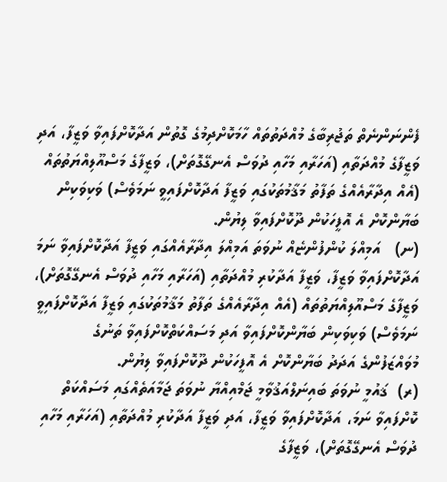ފެންނަންނެތް ތަޖުރިބާގެ މުއްދަތުތައް ހާމަކޮށްދިމުގެ ގޮތުން އަދާކޮށްފައިވާ ވަޒީފާ، އަދި ވަޒީފާގެ މުއްދަތާއި (އަހަރާއި މަހާއި ދުވަސް އެނގޭގޮތަށް)، ވަޒީފާގެ މަސްއޫލިއްޔަތުތައް (އެއް އިދާރާއެއްގެ ތަފާތު މަޤާމުތަކުގައި ވަޒީފާ އަދާކޮށްފައިވީ ނަމަވެސް) ވަކިވަކިން ބަޔާންކޮށް އެ އޮފީހަކުން ދޫކޮށްފައިވާ ލިޔުން.
(ނ)   އަމިއްލަ ކުންފުންޏެއް ނުވަތަ އަމިއްލަ އިދާރާއެއްގައި ވަޒީފާ އަދާކޮށްފައިވާ ނަމަ އަދާކޮށްފައިވާ ވަޒީފާ، ވަޒީފާ އަދާކުރި މުއްދަތާއި (އަހަރާއި މަހާއި ދުވަސް އެނގޭގޮތަށް)، ވަޒީފާގެ މަސްއޫލިއްޔަތުތައް (އެއް އިދާރާއެއްގެ ތަފާތު މަޤާމުތަކުގައި ވަޒީފާ އަދާކޮށްފައިވީ ނަމަވެސް) ވަކިވަކިން ބަޔާންކޮށްފައިވާ އަދި މަސައްކަތްކޮށްފައިވާ ތަނުގެ މުވައްޒަފުންގެ އަދަދު ބަޔާންކޮށް އެ އޮފީހަކުން ދޫކޮށްފައިވާ ލިޔުން.
(ރ)  ޤައުމީ ނުވަތަ ބައިނަލްއަޤުވާމީ ޖަމްއިއްޔާ ނުވަތަ ޖަމާއަތެއްގައި މަސައްކަތް ކޮށްފައިވާ ނަމަ، އަދާކޮށްފައިވާ ވަޒީފާ، އަދި ވަޒީފާ އަދާކުރި މުއްދަތާއި (އަހަރާއި މަހާއި ދުވަސް އެނގޭގޮތަށް)، ވަޒީފާގެ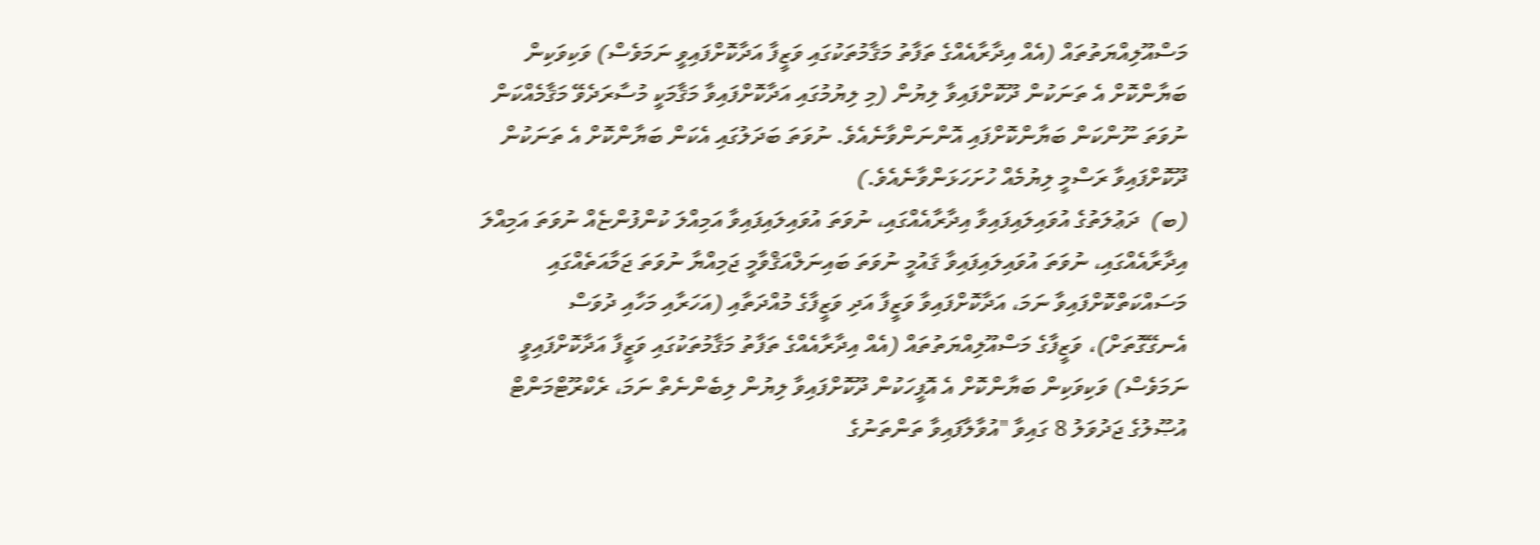މަސްއޫލިއްޔަތުތައް (އެއް އިދާރާއެއްގެ ތަފާތު މަޤާމުތަކުގައި ވަޒީފާ އަދާކޮށްފައިވީ ނަމަވެސް) ވަކިވަކިން ބަޔާންކޮށް އެ ތަނަކުން ދޫކޮށްފައިވާ ލިޔުން (މި ލިޔުމުގައި އަދާކޮށްފައިވާ މަޤާމަކީ މުސާރަދެވޭ މަޤާމެއްކަން ނުވަތަ ނޫންކަން ބަޔާންކޮށްފައި އޮންނަންވާނެއެވެ. ނުވަތަ ބަދަލުގައި އެކަން ބަޔާންކޮށް އެ ތަނަކުން ދޫކޮށްފައިވާ ރަސްމީ ލިޔުމެއް ހުށަހަޅަންވާނެއެވެ.)
(ބ)  ދަޢުލަތުގެ އުވައިލައިފައިވާ އިދާރާއެއްގައި، ނުވަތަ އުވައިލައިފައިވާ އަމިއްލަ ކުންފުންޏެއް ނުވަތަ އަމިއްލަ އިދާރާއެއްގައި، ނުވަތަ އުވައިލައިފައިވާ ޤައުމީ ނުވަތަ ބައިނަލްއަޤްވާމީ ޖަމިއްޔާ ނުވަތަ ޖަމާއަތެއްގައި މަސައްކަތްކޮށްފައިވާ ނަމަ، އަދާކޮށްފައިވާ ވަޒީފާ އަދި ވަޒީފާގެ މުއްދަތާއި (އަހަރާއި މަހާއި ދުވަސް އެނގޭގޮތަށް)، ވަޒީފާގެ މަސްއޫލިއްޔަތުތައް (އެއް އިދާރާއެއްގެ ތަފާތު މަޤާމުތަކުގައި ވަޒީފާ އަދާކޮށްފައިވީ ނަމަވެސް) ވަކިވަކިން ބަޔާންކޮށް އެ އޮފީހަކުން ދޫކޮށްފައިވާ ލިޔުން ލިބެންނެތް ނަމަ، ރެކްރޫޓްމަންޓް އުޞޫލުގެ ޖަދުވަލު 8 ގައިވާ "އުވާލާފައިވާ ތަންތަނުގެ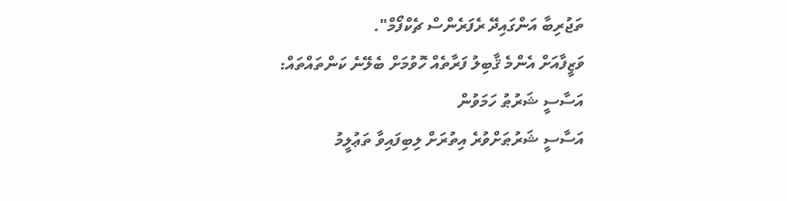ތަޖުރިބާ އަންގައިދޭ ރެފަރެންސް ޗެކްފޯމް".
ވަޒީފާއަށް އެންމެ ޤާބިލު ފަރާތެއް ހޮވުމަށް ބެލޭނެ ކަންތައްތައް:
އަސާސީ ޝަރުޠު ހަމަވުން
އަސާސީ ޝަރުޠަށްވުރެ އިތުރަށް ލިބިފައިވާ ތަޢުލީމު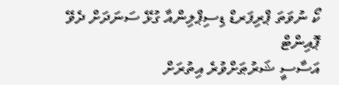ކޯ ނުވަތަ ޕްރިފަރޑް ޑިސިޕްލިންއާ ގުޅޭ ސަނަދަށް ދެވޭ ޕޮއިންޓް
އަސާސީ ޝަރުޠަށްވުރެ އިތުރަށް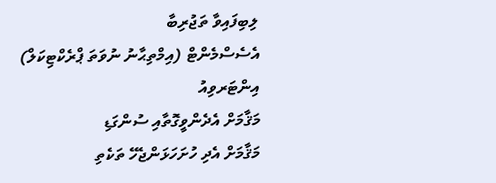ލިބިފައިވާ ތަޖުރިބާ
އެސެސްމެންޓް (އިމްތިޙާނު ނުވަތަ ޕްރެކްޓިކަލް)
އިންޓަރވިއު
މަޤާމަށް އެދެންވީގޮތާއި ސުންގަޑި
މަޤާމަށް އެދި ހުށަހަޅަންޖެހޭ ތަކެތި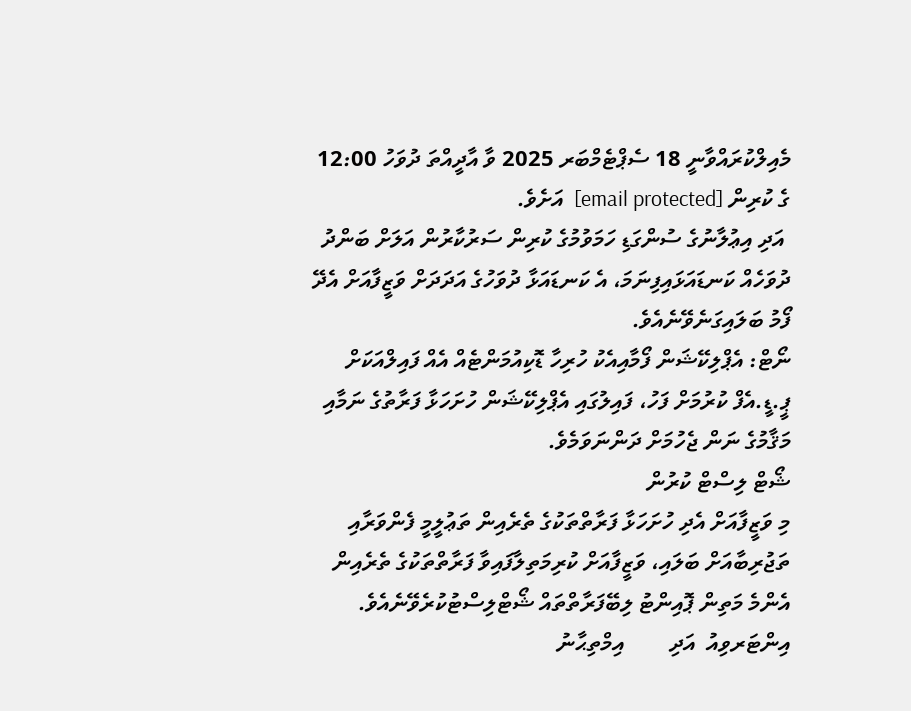މެއިލްކުރައްވާނީ 18 ސެޕްޓެމްބަރ 2025 ވާ އާދީއްތަ ދުވަހު 12:00 ގެ ކުރިން [email protected]  އަށެވެ.
 އަދި އިޢުލާނުގެ ސުންގަޑި ހަމަވުމުގެ ކުރިން ސަރުކާރުން އަލަށް ބަންދު ދުވަހެއް ކަނޑައަޅައިފިނަމަ، އެ ކަނޑައަޅާ ދުވަހުގެ އަދަދަށް ވަޒީފާއަށް އެދޭ ފޯމު ބަލައިގަނެވޭނެއެވެ.
ނޯޓް: އެޕްލިކޭޝަން ފޯމާއިއެކު ހުރިހާ ޑޮކިއުމަންޓެއް އެއް ފައިލްއަކަށް ޕީ.ޑީ.އެފް ކުރުމަށް ފަހު، ފައިލުގައި އެޕްލިކޭޝަން ހުށަހަޅާ ފަރާތުގެ ނަމާއި މަޤާމުގެ ނަން ޖެހުމަށް ދަންނަވަމެވެ.
ޝޯޓް ލިސްޓް ކުރުން
މި ވަޒީފާއަށް އެދި ހުށަހަޅާ ފަރާތްތަކުގެ ތެރެއިން ތަޢުލީމީ ފެންވަރާއި ތަޖުރިބާއަށް ބަލައި، ވަޒީފާއަށް ކުރިމަތިލާފައިވާ ފަރާތްތަކުގެ ތެރެއިން އެންމެ މަތިން ޕޮއިންޓު ލިބޭފަރާތްތައް ޝޯޓްލިސްޓުކުރެވޭނެއެވެ.
އިންޓަރވިއު  އަދި        އިމްތިޙާނު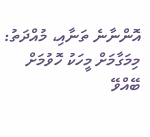އޮންނާނެ ތަނާއި، މުއްދަތު:
މިމަގާމަށް މީހަކު ހޮވުމަށް ބޭއްވޭ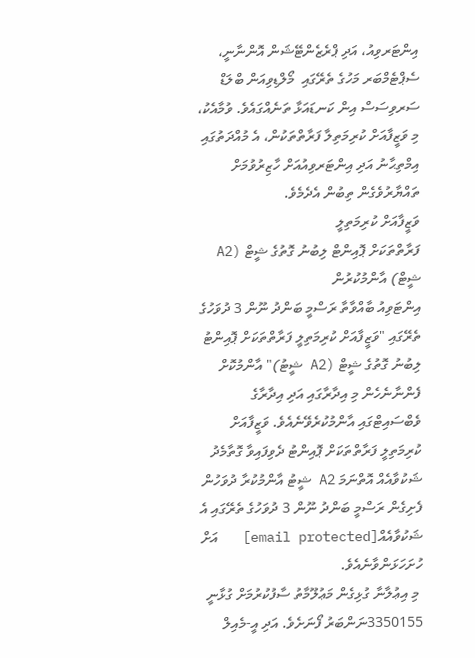އިންޓަރވިއު، އަދި ޕްރެޒެންޓޭޝަން އޮންނާނީ، ސެޕްޓެމްބަރ މަހުގެ ތެރޭގައި  މޯލްޑިވިއަން ބްލަޑް ސަރވިސަސް އިން ކަނޑައަޅާ ތަނެއްގައެވެ. ވުމާއެކު، މި ވަޒީފާއަށް ކުރިމަތިލާ ފަރާތްތަކުން، އެ މުއްދަތުގައި އިމްތިޙާނު އަދި އިންޓަރވިއުއަށް ހާޒިރުވުމަށް ތައްޔާރުވެގެން ތިބުން އެދެމެވެ.
ވަޒީފާއަށް ކުރިމަތިލީ
ފަރާތްތަކަށް ޕޮއިންޓް ލިބުނު ގޮތުގެ ޝީޓް (A2 ޝީޓް) އާންމުކުރުން
އިންޓަވިއު ބާއްވާތާ ރަސްމީ ބަންދު ނޫން 3 ދުވަހުގެ ތެރޭގައި "ވަޒީފާއަށް ކުރިމަތިލީ ފަރާތްތަކަށް ޕޮއިންޓު ލިބުނު ގޮތުގެ ޝީޓް (A2 ޝީޓު)" އާންމުކޮށް ފެންނާނެހެން މި އިދާރާގައި އަދި އިދާރާގެ ވެބްސައިޓްގައި އާންމުކުރެވޭނެއެވެ. ވަޒީފާއަށް ކުރިމަތިލީ ފަރާތްތަކަށް ޕޮއިންޓު ދެވިފައިވާ ގޮތާމެދު ޝަކުވާއެއް އޮތްނަމަ A2 ޝީޓު އާންމުކުރާ ދުވަހުން ފެށިގެން ރަސްމީ ބަންދު ނޫން 3 ދުވަހުގެ ތެރޭގައި އެ ޝަކުވާއެއް[email protected]   އަށް ހުށަހަޅަންވާނެއެވެ.
 މި އިޢުލާނާ ގުޅިގެން މަޢުލޫމާތު ސާފުކުރުމަށް ގުޅާނީ  3350155ނަންބަރު ފޯނަށެވެ. އަދި އީ-މެއިލް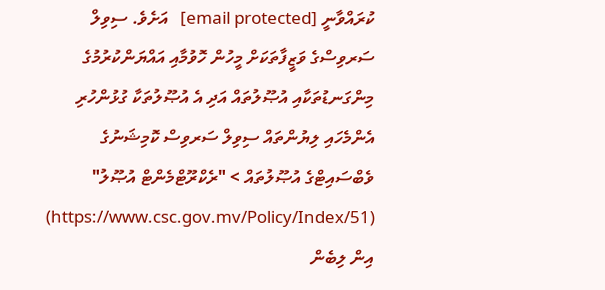ކުރައްވާނީ [email protected]   އަށެވެ. ސިވިލް ސަރވިސްގެ ވަޒީފާތަކަށް މީހުން ހޮވުމާއި އައްޔަންކުރުމުގެ މިންގަނޑުތަކާއި އުޞޫލުތައް އަދި އެ އުޞޫލުތަކާ ގުޅުންހުރި އެންމެހައި ލިޔުންތައް ސިވިލް ސަރވިސް ކޮމިޝަނުގެ ވެބްސައިޓްގެ އުޞޫލުތައް > "ރެކްރޫޓްމެންޓް އުޞޫލު" (https://www.csc.gov.mv/Policy/Index/51) އިން ލިބެން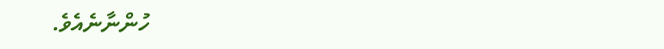ހުންނާނެއެވެ.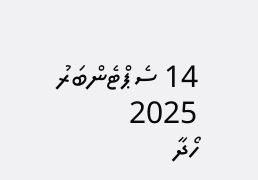14 ސެޕްޓެންބަރު 2025
ހޯދާ